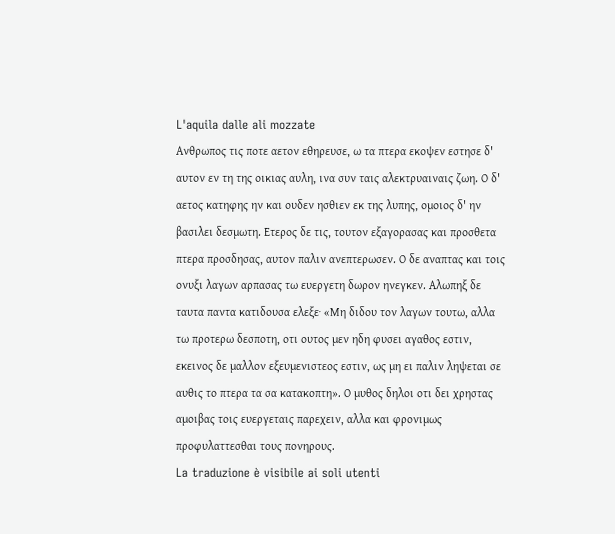L'aquila dalle ali mozzate
Ανθρωπος τις ποτε αετον εθηρευσε, ω τα πτερα εκοψεν εστησε δ' αυτον εν τη της οικιας αυλη, ινα συν ταις αλεκτρυαιναις ζωη. Ο δ' αετος κατηφης ην και ουδεν ησθιεν εκ της λυπης, ομοιος δ' ην βασιλει δεσμωτη. Ετερος δε τις, τουτον εξαγορασας και προσθετα πτερα προσδησας, αυτον παλιν ανεπτερωσεν. Ο δε αναπτας και τοις ονυξι λαγων αρπασας τω ευεργετη δωρον ηνεγκεν. Αλωπηξ δε ταυτα παντα κατιδουσα ελεξε· «Μη διδου τον λαγων τουτω, αλλα τω προτερω δεσποτη, οτι ουτος μεν ηδη φυσει αγαθος εστιν, εκεινος δε μαλλον εξευμενιστεος εστιν, ως μη ει παλιν ληψεται σε αυθις το πτερα τα σα κατακοπτη». Ο μυθος δηλοι οτι δει χρηστας αμοιβας τοις ευεργεταις παρεχειν, αλλα και φρονιμως προφυλαττεσθαι τους πονηρους.
La traduzione è visibile ai soli utenti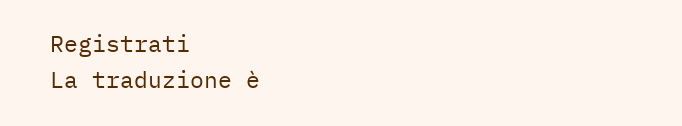Registrati
La traduzione è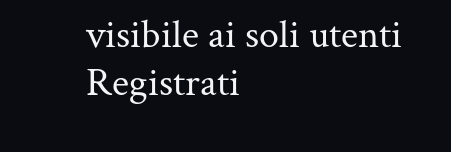visibile ai soli utenti Registrati